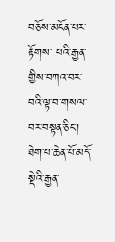བཅོས་མངོན་པར་རྟོགས་ པའི་རྒྱན་གྱིས་བཀའ་བར་བའི་ལྟ་བ་གསལ་བར་བསྟན་ཅིང་། ཐེག་པ་ཆེན་པོ་མདོ་སྡེའི་རྒྱན་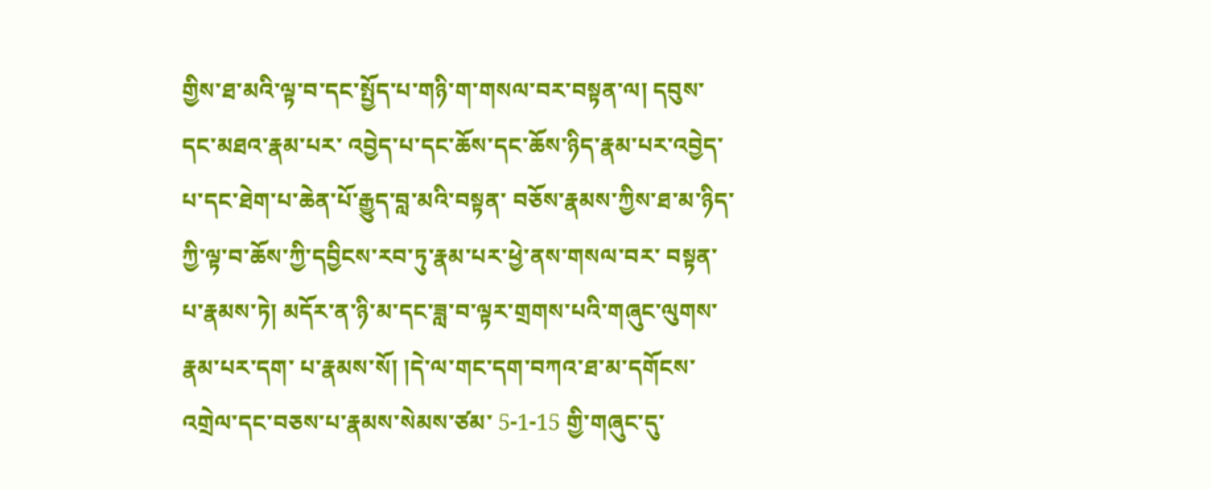གྱིས་ཐ་མའི་ལྟ་བ་དང་སྤྱོད་པ་གཉི་ག་གསལ་བར་བསྟན་ལ། དབུས་དང་མཐའ་རྣམ་པར་ འབྱེད་པ་དང་ཆོས་དང་ཆོས་ཉིད་རྣམ་པར་འབྱེད་པ་དང་ཐེག་པ་ཆེན་པོ་རྒྱུད་བླ་མའི་བསྟན་ བཅོས་རྣམས་ཀྱིས་ཐ་མ་ཉིད་ཀྱི་ལྟ་བ་ཆོས་ཀྱི་དབྱིངས་རབ་ཏུ་རྣམ་པར་ཕྱེ་ནས་གསལ་བར་ བསྟན་པ་རྣམས་ཏེ། མདོར་ན་ཉི་མ་དང་ཟླ་བ་ལྟར་གྲགས་པའི་གཞུང་ལུགས་རྣམ་པར་དག་ པ་རྣམས་སོ། །དེ་ལ་གང་དག་བཀའ་ཐ་མ་དགོངས་འགྲེལ་དང་བཅས་པ་རྣམས་སེམས་ཙམ་ 5-1-15 གྱི་གཞུང་དུ་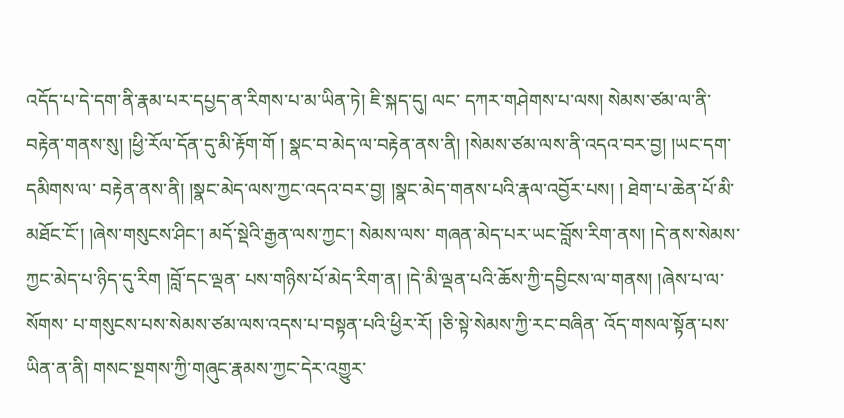འདོད་པ་དེ་དག་ནི་རྣམ་པར་དཔྱད་ན་རིགས་པ་མ་ཡིན་ཏེ། ཇི་སྐད་དུ། ལང་ དཀར་གཤེགས་པ་ལས། སེམས་ཙམ་ལ་ནི་བརྟེན་གནས་སུ། །ཕྱི་རོལ་དོན་དུ་མི་རྟོག་གོ ། སྣང་བ་མེད་ལ་བརྟེན་ནས་ནི། །སེམས་ཙམ་ལས་ནི་འདའ་བར་བྱ། །ཡང་དག་དམིགས་ལ་ བརྟེན་ནས་ནི། །སྣང་མེད་ལས་ཀྱང་འདའ་བར་བྱ། །སྣང་མེད་གནས་པའི་རྣལ་འབྱོར་པས། ། ཐེག་པ་ཆེན་པོ་མི་མཐོང་ངོ་། །ཞེས་གསུངས་ཤིང་། མདོ་སྡེའི་རྒྱན་ལས་ཀྱང་། སེམས་ལས་ གཞན་མེད་པར་ཡང་བློས་རིག་ནས། །དེ་ནས་སེམས་ཀྱང་མེད་པ་ཉིད་དུ་རིག །བློ་དང་ལྡན་ པས་གཉིས་པོ་མེད་རིག་ན། །དེ་མི་ལྡན་པའི་ཆོས་ཀྱི་དབྱིངས་ལ་གནས། །ཞེས་པ་ལ་སོགས་ པ་གསུངས་པས་སེམས་ཙམ་ལས་འདས་པ་བསྟན་པའི་ཕྱིར་རོ། །ཅི་སྟེ་སེམས་ཀྱི་རང་བཞིན་ འོད་གསལ་སྟོན་པས་ཡིན་ན་ནི། གསང་སྔགས་ཀྱི་གཞུང་རྣམས་ཀྱང་དེར་འགྱུར་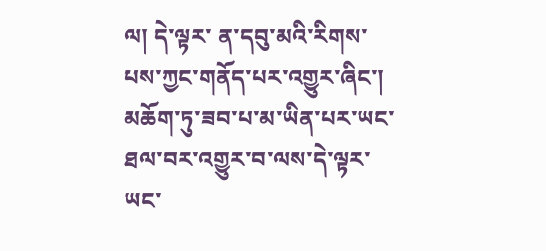ལ། དེ་ལྟར་ ན་དབུ་མའི་རིགས་པས་ཀྱང་གནོད་པར་འགྱུར་ཞིང་། མཆོག་ཏུ་ཟབ་པ་མ་ཡིན་པར་ཡང་ ཐལ་བར་འགྱུར་བ་ལས་དེ་ལྟར་ཡང་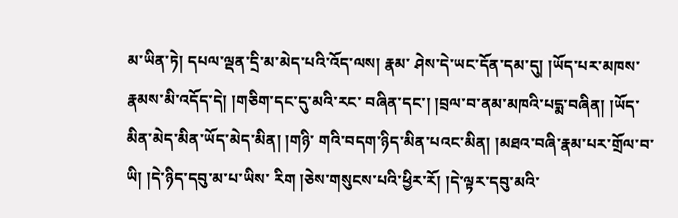མ་ཡིན་ཏེ། དཔལ་ལྡན་དྲི་མ་མེད་པའི་འོད་ལས། རྣམ་ ཤེས་དེ་ཡང་དོན་དམ་དུ། །ཡོད་པར་མཁས་རྣམས་མི་འདོད་དེ། །གཅིག་དང་དུ་མའི་རང་ བཞིན་དང་། །བྲལ་བ་ནམ་མཁའི་པདྨ་བཞིན། །ཡོད་མིན་མེད་མིན་ཡོད་མེད་མིན། །གཉི་ གའི་བདག་ཉིད་མིན་པའང་མིན། །མཐའ་བཞི་རྣམ་པར་གྲོལ་བ་ཡི། །དེ་ཉིད་དབུ་མ་པ་ཡིས་ རིག །ཅེས་གསུངས་པའི་ཕྱིར་རོ། །དེ་ལྟར་དབུ་མའི་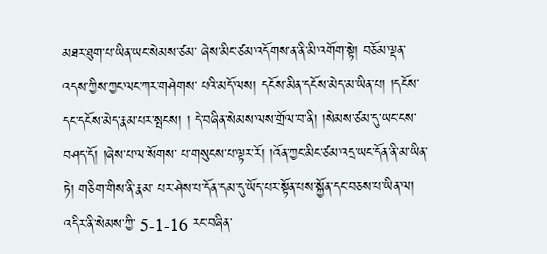མཐར་ཐུག་པ་ཡིན་ཡང་སེམས་ཙམ་ ཞེས་མིང་ཙམ་འདོགས་ན་ནི་མི་འགོག་སྟེ། བཅོམ་ལྡན་འདས་ཀྱིས་ཀྱང་ལང་ཀར་གཤེགས་ པའི་མདོ་ལས། དངོས་མིན་དངོས་མེད་མ་ཡིན་པ། །དངོས་དང་དངོས་མེད་རྣམ་པར་སྤངས། ། དེ་བཞིན་སེམས་ལས་གྲོལ་བ་ནི། །སེམས་ཙམ་དུ་ཡང་ངས་བཤད་དོ། །ཞེས་པ་ལ་སོགས་ པ་གསུངས་པ་ལྟར་རོ། །འོན་ཀྱང་མིང་ཙམ་འདྲ་ཡང་དོན་ནི་མ་ཡིན་ཏེ། གཅིག་གིས་ནི་རྣམ་ པར་ཤེས་པ་དོན་དམ་དུ་ཡོད་པར་སྟོན་པས་སྐྱོན་དང་བཅས་པ་ཡིན་ལ། འདིར་ནི་སེམས་ཀྱི་ 5-1-16 རང་བཞིན་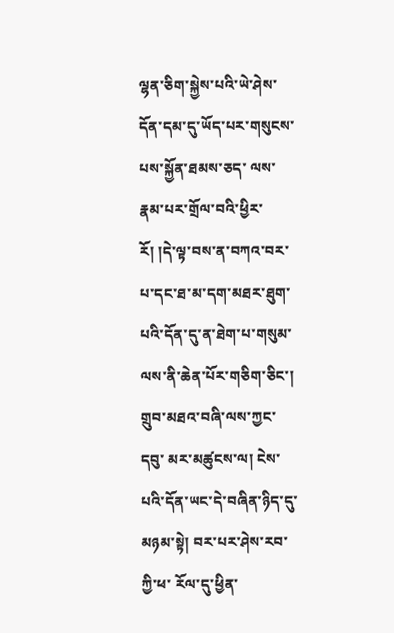ལྷན་ཅིག་སྐྱེས་པའི་ཡེ་ཤེས་དོན་དམ་དུ་ཡོད་པར་གསུངས་པས་སྐྱོན་ཐམས་ཅད་ ལས་རྣམ་པར་གྲོལ་བའི་ཕྱིར་རོ། །དེ་ལྟ་བས་ན་བཀའ་བར་པ་དང་ཐ་མ་དག་མཐར་ཐུག་ པའི་དོན་དུ་ན་ཐེག་པ་གསུམ་ལས་ནི་ཆེན་པོར་གཅིག་ཅིང་། གྲུབ་མཐའ་བཞི་ལས་ཀྱང་དབུ་ མར་མཚུངས་ལ། ངེས་པའི་དོན་ཡང་དེ་བཞིན་ཉིད་དུ་མཉམ་སྟེ། བར་པར་ཤེས་རབ་ཀྱི་ཕ་ རོལ་དུ་ཕྱིན་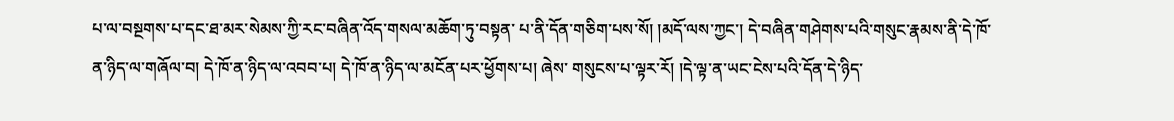པ་ལ་བསྔགས་པ་དང་ཐ་མར་སེམས་ཀྱི་རང་བཞིན་འོད་གསལ་མཆོག་ཏུ་བསྟན་ པ་ནི་དོན་གཅིག་པས་སོ། །མདོ་ལས་ཀྱང་། དེ་བཞིན་གཤེགས་པའི་གསུང་རྣམས་ནི་དེ་ཁོ་ ན་ཉིད་ལ་གཞོལ་བ། དེ་ཁོ་ན་ཉིད་ལ་འབབ་པ། དེ་ཁོ་ན་ཉིད་ལ་མངོན་པར་ཕྱོགས་པ། ཞེས་ གསུངས་པ་ལྟར་རོ། །དེ་ལྟ་ན་ཡང་ངེས་པའི་དོན་དེ་ཉིད་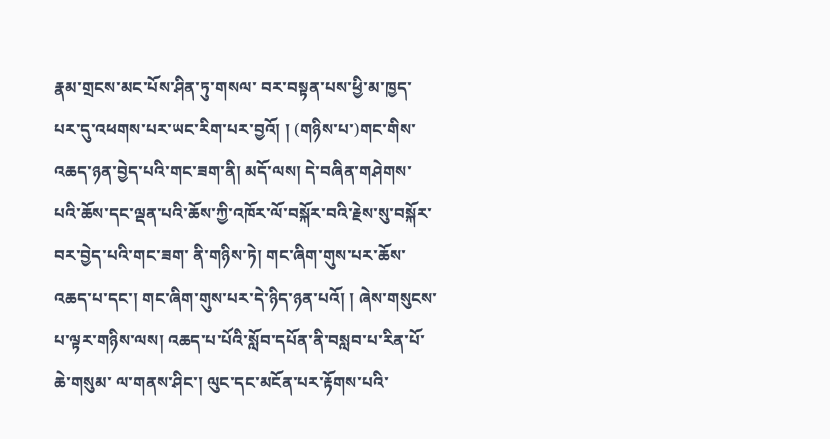རྣམ་གྲངས་མང་པོས་ཤིན་ཏུ་གསལ་ བར་བསྟན་པས་ཕྱི་མ་ཁྱད་པར་དུ་འཕགས་པར་ཡང་རིག་པར་བྱའོ། ། (གཉིས་པ་)གང་གིས་འཆད་ཉན་བྱེད་པའི་གང་ཟག་ནི། མདོ་ལས། དེ་བཞིན་གཤེགས་ པའི་ཆོས་དང་ལྡན་པའི་ཆོས་ཀྱི་འཁོར་ལོ་བསྐོར་བའི་རྗེས་སུ་བསྐོར་བར་བྱེད་པའི་གང་ཟག་ ནི་གཉིས་ཏེ། གང་ཞིག་གུས་པར་ཆོས་འཆད་པ་དང་། གང་ཞིག་གུས་པར་དེ་ཉིད་ཉན་པའོ། ། ཞེས་གསུངས་པ་ལྟར་གཉིས་ལས། འཆད་པ་པོའི་སློབ་དཔོན་ནི་བསླབ་པ་རིན་པོ་ཆེ་གསུམ་ ལ་གནས་ཤིང་། ལུང་དང་མངོན་པར་རྟོགས་པའི་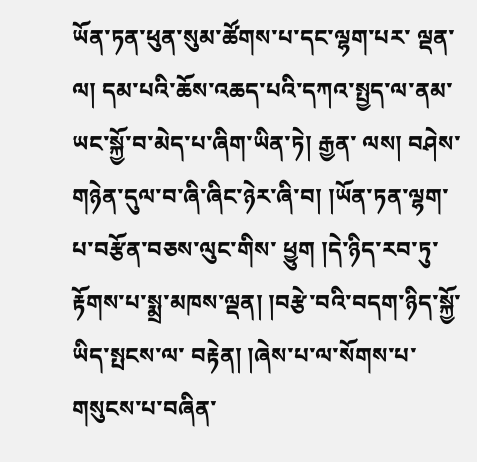ཡོན་ཏན་ཕུན་སུམ་ཚོགས་པ་དང་ལྷག་པར་ ལྡན་ལ། དམ་པའི་ཆོས་འཆད་པའི་དཀའ་སྤྱད་ལ་ནམ་ཡང་སྐྱོ་བ་མེད་པ་ཞིག་ཡིན་ཏེ། རྒྱན་ ལས། བཤེས་གཉེན་དུལ་བ་ཞི་ཞིང་ཉེར་ཞི་བ། །ཡོན་ཏན་ལྷག་པ་བརྩོན་བཅས་ལུང་གིས་ ཕྱུག །དེ་ཉིད་རབ་ཏུ་རྟོགས་པ་སྨྲ་མཁས་ལྡན། །བརྩེ་བའི་བདག་ཉིད་སྐྱོ་ཡིད་སྤངས་ལ་ བརྟེན། །ཞེས་པ་ལ་སོགས་པ་གསུངས་པ་བཞིན་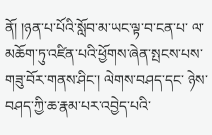ནོ། །ཉན་པ་པོའི་སློབ་མ་ཡང་ལྟ་བ་ངན་པ་ ལ་མཆོག་ཏུ་འཛིན་པའི་ཕྱོགས་ཞེན་སྤངས་པས་གཟུ་བོར་གནས་ཤིང་། ལེགས་བཤད་དང་ ཉེས་བཤད་ཀྱི་ཆ་རྣམ་པར་འབྱེད་པའི་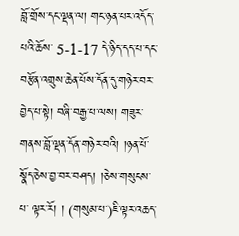བློ་གྲོས་དང་ལྡན་ལ། གང་ཉན་པར་འདོད་པའི་ཆོས་ 5-1-17 དེ་ཉིད་དད་པ་དང་བརྩོན་འགྲུས་ཆེན་པོས་དོན་དུ་གཉེར་བར་བྱེད་པ་སྟེ། བཞི་བརྒྱ་པ་ལས། གཟུར་གནས་བློ་ལྡན་དོན་གཉེར་བའི། །ཉན་པོ་སྣོད་ཅེས་བྱ་བར་བཤད། །ཅེས་གསུངས་པ་ ལྟར་རོ། ། (གསུམ་པ་)ཇི་ལྟར་འཆད་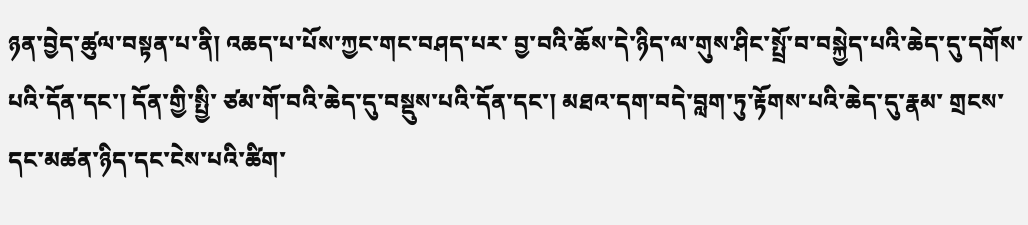ཉན་བྱེད་ཚུལ་བསྟན་པ་ནི། འཆད་པ་པོས་ཀྱང་གང་བཤད་པར་ བྱ་བའི་ཆོས་དེ་ཉིད་ལ་གུས་ཤིང་སྤྲོ་བ་བསྐྱེད་པའི་ཆེད་དུ་དགོས་པའི་དོན་དང་། དོན་གྱི་སྤྱི་ ཙམ་གོ་བའི་ཆེད་དུ་བསྡུས་པའི་དོན་དང་། མཐའ་དག་བདེ་བླག་ཏུ་རྟོགས་པའི་ཆེད་དུ་རྣམ་ གྲངས་དང་མཚན་ཉིད་དང་ངེས་པའི་ཚིག་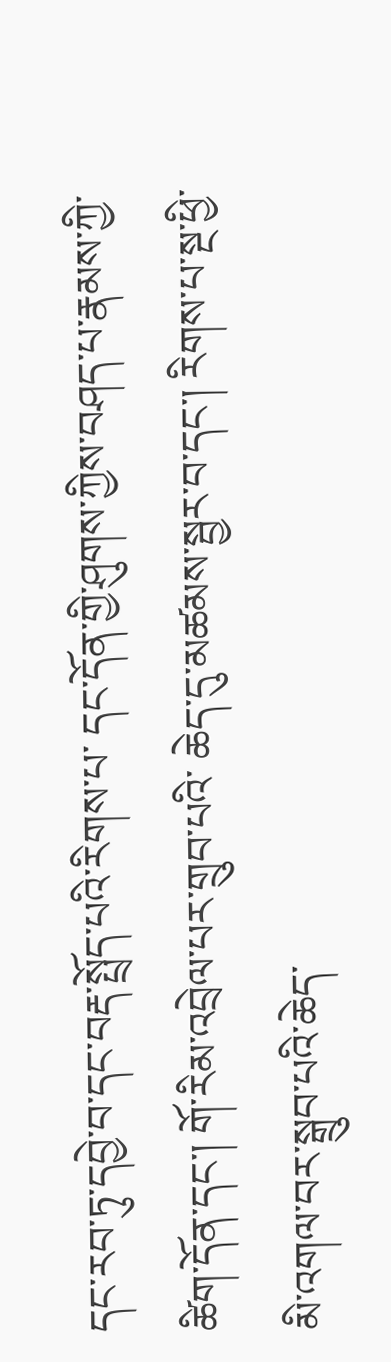དང་རབ་ཏུ་དབྱེ་བ་དང་བརྡ་སྤྲོད་པའི་རིགས་པ་ དང་དོན་གྱི་ཤུགས་ཀྱིས་བཤད་པ་རྣམས་ཀྱི་ཚིག་དོན་དང་། གོ་རིམ་འབྲེལ་པར་གྲུབ་པའི་ ཆེད་དུ་མཚམས་སྦྱར་བ་དང་། རིགས་པ་སྔ་ཕྱི་མི་འགལ་བར་སྒྲུབ་པའི་ཆེད་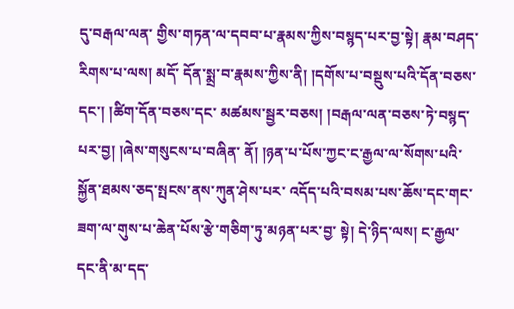དུ་བརྒལ་ལན་ གྱིས་གཏན་ལ་དབབ་པ་རྣམས་ཀྱིས་བསྙད་པར་བྱ་སྟེ། རྣམ་བཤད་རིགས་པ་ལས། མདོ་ དོན་སྨྲ་བ་རྣམས་ཀྱིས་ནི། །དགོས་པ་བསྡུས་པའི་དོན་བཅས་དང་། །ཚིག་དོན་བཅས་དང་ མཚམས་སྦྱར་བཅས། །བརྒལ་ལན་བཅས་ཏེ་བསྙད་པར་བྱ། །ཞེས་གསུངས་པ་བཞིན་ ནོ། །ཉན་པ་པོས་ཀྱང་ང་རྒྱལ་ལ་སོགས་པའི་སྐྱོན་ཐམས་ཅད་སྤངས་ནས་ཀུན་ཤེས་པར་ འདོད་པའི་བསམ་པས་ཆོས་དང་གང་ཟག་ལ་གུས་པ་ཆེན་པོས་རྩེ་གཅིག་ཏུ་མཉན་པར་བྱ་ སྟེ། དེ་ཉིད་ལས། ང་རྒྱལ་དང་ནི་མ་དད་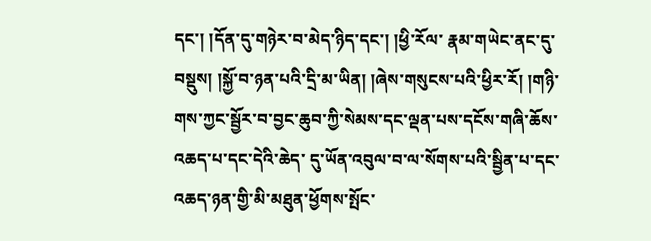དང་། །དོན་དུ་གཉེར་བ་མེད་ཉིད་དང་། །ཕྱི་རོལ་ རྣམ་གཡེང་ནང་དུ་བསྡུས། །སྐྱོ་བ་ཉན་པའི་དྲི་མ་ཡིན། །ཞེས་གསུངས་པའི་ཕྱིར་རོ། །གཉི་ གས་ཀྱང་སྦྱོར་བ་བྱང་ཆུབ་ཀྱི་སེམས་དང་ལྡན་པས་དངོས་གཞི་ཆོས་འཆད་པ་དང་དེའི་ཆེད་ དུ་ཡོན་འབུལ་བ་ལ་སོགས་པའི་སྦྱིན་པ་དང་འཆད་ཉན་གྱི་མི་མཐུན་ཕྱོགས་སྤོང་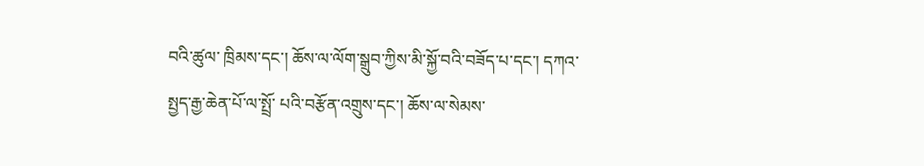བའི་ཚུལ་ ཁྲིམས་དང་། ཆོས་ལ་ལོག་སྒྲུབ་ཀྱིས་མི་སྐྱོ་བའི་བཟོད་པ་དང་། དཀའ་སྤྱད་རྒྱ་ཆེན་པོ་ལ་སྤྲོ་ པའི་བརྩོན་འགྲུས་དང་། ཆོས་ལ་སེམས་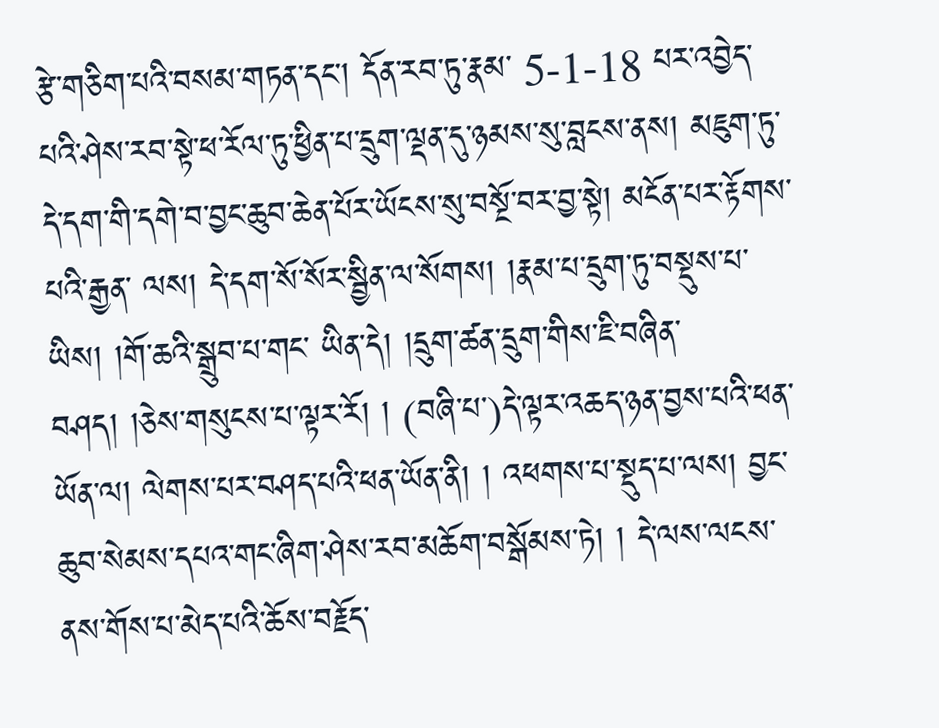རྩེ་གཅིག་པའི་བསམ་གཏན་དང་། དོན་རབ་ཏུ་རྣམ་ 5-1-18 པར་འབྱེད་པའི་ཤེས་རབ་སྟེ་ཕ་རོལ་ཏུ་ཕྱིན་པ་དྲུག་ལྡན་དུ་ཉམས་སུ་བླངས་ནས། མཇུག་ཏུ་ དེ་དག་གི་དགེ་བ་བྱང་ཆུབ་ཆེན་པོར་ཡོངས་སུ་བསྔོ་བར་བྱ་སྟེ། མངོན་པར་རྟོགས་པའི་རྒྱན་ ལས། དེ་དག་སོ་སོར་སྦྱིན་ལ་སོགས། །རྣམ་པ་དྲུག་ཏུ་བསྡུས་པ་ཡིས། །གོ་ཆའི་སྒྲུབ་པ་གང་ ཡིན་དེ། །དྲུག་ཚན་དྲུག་གིས་ཇི་བཞིན་བཤད། །ཅེས་གསུངས་པ་ལྟར་རོ། ། (བཞི་པ་)དེ་ལྟར་འཆད་ཉན་བྱས་པའི་ཕན་ཡོན་ལ། ལེགས་པར་བཤད་པའི་ཕན་ཡོན་ནི། ། འཕགས་པ་སྡུད་པ་ལས། བྱང་ཆུབ་སེམས་དཔའ་གང་ཞིག་ཤེས་རབ་མཆོག་བསྒོམས་ཏེ། ། དེ་ལས་ལངས་ནས་གོས་པ་མེད་པའི་ཆོས་བརྗོད་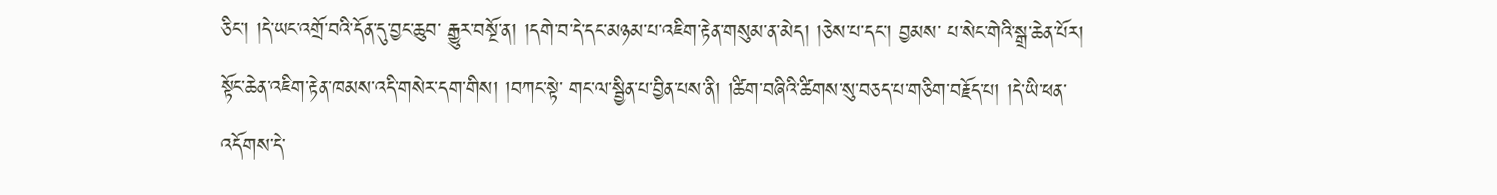ཅིང་། །དེ་ཡང་འགྲོ་བའི་དོན་དུ་བྱང་ཆུབ་ རྒྱུར་བསྔོ་ན། །དགེ་བ་དེ་དང་མཉམ་པ་འཇིག་རྟེན་གསུམ་ན་མེད། །ཅེས་པ་དང་། བྱམས་ པ་སེང་གེའི་སྒྲ་ཆེན་པོར། སྟོང་ཆེན་འཇིག་རྟེན་ཁམས་འདི་གསེར་དག་གིས། །བཀང་སྟེ་ གང་ལ་སྦྱིན་པ་བྱིན་པས་ནི། །ཚིག་བཞིའི་ཚིགས་སུ་བཅད་པ་གཅིག་བརྗོད་པ། །དེ་ཡི་ཕན་ འདོགས་དེ་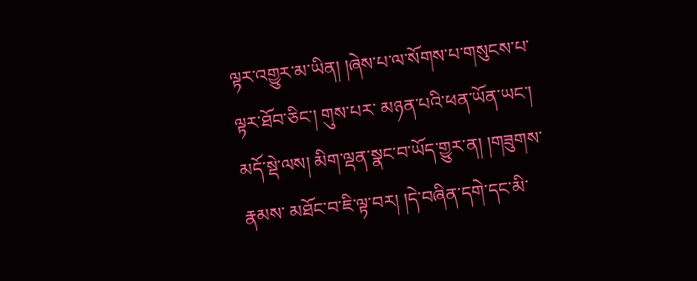ལྟར་འགྱུར་མ་ཡིན། །ཞེས་པ་ལ་སོགས་པ་གསུངས་པ་ལྟར་ཐོབ་ཅིང་། གུས་པར་ མཉན་པའི་ཕན་ཡོན་ཡང་། མདོ་སྡེ་ལས། མིག་ལྡན་སྣང་བ་ཡོད་གྱུར་ན། །གཟུགས་རྣམས་ མཐོང་བ་ཇི་ལྟ་བར། །དེ་བཞིན་དགེ་དང་མི་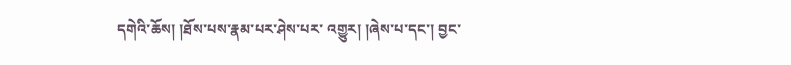དགེའི་ཆོས། །ཐོས་པས་རྣམ་པར་ཤེས་པར་ འགྱུར། །ཞེས་པ་དང་། བྱང་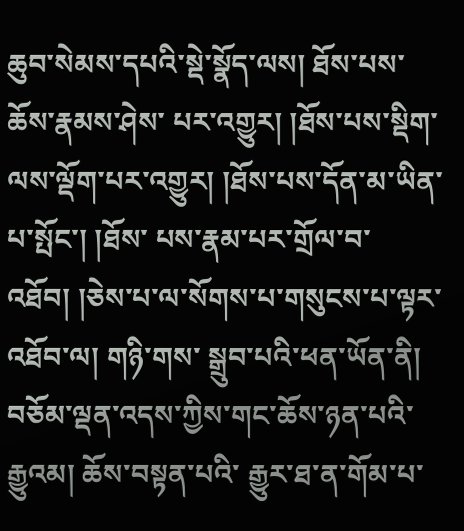ཆུབ་སེམས་དཔའི་སྡེ་སྣོད་ལས། ཐོས་པས་ཆོས་རྣམས་ཤེས་ པར་འགྱུར། །ཐོས་པས་སྡིག་ལས་ལྡོག་པར་འགྱུར། །ཐོས་པས་དོན་མ་ཡིན་པ་སྤོང་། །ཐོས་ པས་རྣམ་པར་གྲོལ་བ་འཐོབ། །ཅེས་པ་ལ་སོགས་པ་གསུངས་པ་ལྟར་འཐོབ་ལ། གཉི་གས་ སྒྲུབ་པའི་ཕན་ཡོན་ནི། བཅོམ་ལྡན་འདས་ཀྱིས་གང་ཆོས་ཉན་པའི་རྒྱུའམ། ཆོས་བསྟན་པའི་ རྒྱུར་ཐ་ན་གོམ་པ་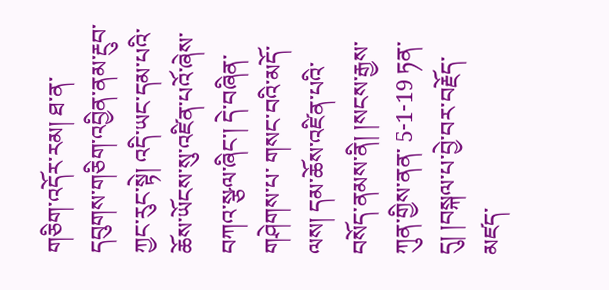གཅིག་འདོར་རམ། ཐ་ན་དབུགས་གཅིག་འབྱིན་ནམ་རྔུབ་ཀྱང་རུང་སྟེ། འདི་ཡང་དམ་པའི་ཆོས་ཡོངས་སུ་འཛིན་པའོ་ཞེས་བཀའ་སྩལ་ཞིང་། དེ་བཞིན་གཤེགས་པ་ གསང་བའི་མདོ་ལས། དམ་ཆོས་འཛིན་པའི་བསོད་ནམས་ནི། །སངས་རྒྱས་ཀུན་གྱིས་ནན་ 5-1-19 ཏན་དུ། །བསྐལ་པ་བྱེ་བར་བརྗོད་མཛད་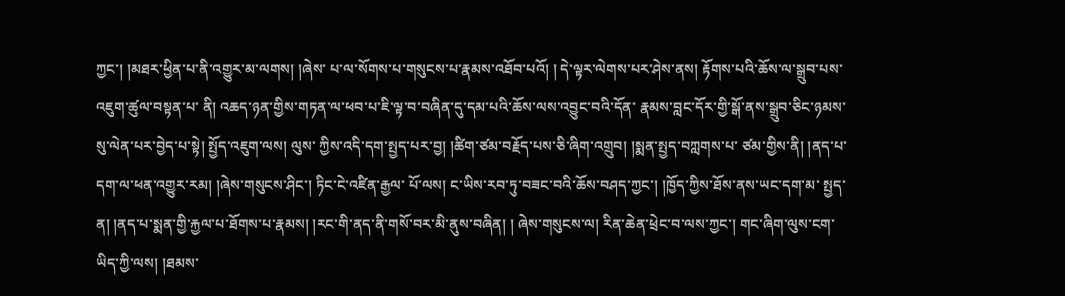ཀྱང་། །མཐར་ཕྱིན་པ་ནི་འགྱུར་མ་ལགས། །ཞེས་ པ་ལ་སོགས་པ་གསུངས་པ་རྣམས་འཐོབ་པའོ། ། དེ་ལྟར་ལེགས་པར་ཤེས་ནས། རྟོགས་པའི་ཆོས་ལ་སྒྲུབ་པས་འཇུག་ཚུལ་བསྟན་པ་ ནི། འཆད་ཉན་གྱིས་གཏན་ལ་ཕབ་པ་ཇི་ལྟ་བ་བཞིན་དུ་དམ་པའི་ཆོས་ལས་འབྱུང་བའི་དོན་ རྣམས་བླང་དོར་གྱི་སྒོ་ནས་སྒྲུབ་ཅིང་ཉམས་སུ་ལེན་པར་བྱེད་པ་སྟེ། སྤྱོད་འཇུག་ལས། ལུས་ ཀྱིས་འདི་དག་སྤྱད་པར་བྱ། །ཚིག་ཙམ་བརྗོད་པས་ཅི་ཞིག་འགྲུབ། །སྨན་སྤྱད་བཀླགས་པ་ ཙམ་གྱིས་ནི། །ནད་པ་དག་ལ་ཕན་འགྱུར་རམ། །ཞེས་གསུངས་ཤིང་། ཏིང་ངེ་འཛིན་རྒྱལ་ པོ་ལས། ང་ཡིས་རབ་ཏུ་བཟང་བའི་ཆོས་བཤད་ཀྱང་། །ཁྱོད་ཀྱིས་ཐོས་ནས་ཡང་དག་མ་ སྤྱད་ན། །ནད་པ་སྨན་གྱི་རྐྱལ་པ་ཐོགས་པ་རྣམས། །རང་གི་ནད་ནི་གསོ་བར་མི་ནུས་བཞིན། ། ཞེས་གསུངས་ལ། རིན་ཆེན་ཕྲེང་བ་ལས་ཀྱང་། གང་ཞིག་ལུས་ངག་ཡིད་ཀྱི་ལས། །ཐམས་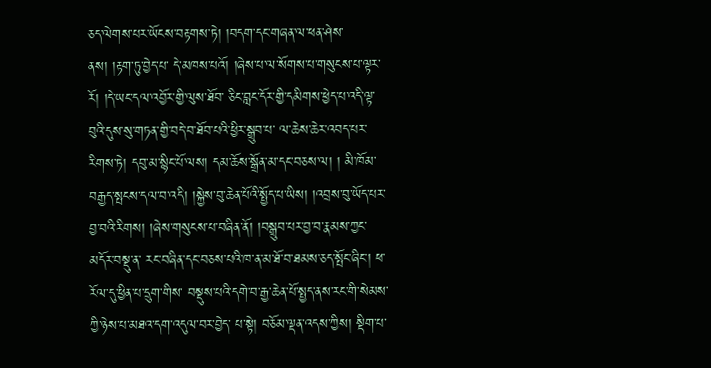ཅད་ལེགས་པར་ཡོངས་བརྟགས་ཏེ། །བདག་དང་གཞན་ལ་ཕན་ཤེས་ནས། །རྟག་ཏུ་བྱེད་པ་ དེ་མཁས་པའོ། །ཞེས་པ་ལ་སོགས་པ་གསུངས་པ་ལྟར་རོ། །དེ་ཡང་དལ་འབྱོར་གྱི་ལུས་ཐོབ་ ཅིང་བླང་དོར་གྱི་དམིགས་ཕྱེད་པ་འདི་ལྟ་བུའི་དུས་སུ་གཏན་གྱི་བདེ་བ་ཐོབ་པའི་ཕྱིར་སྒྲུབ་པ་ ལ་ཆེས་ཆེར་འབད་པར་རིགས་ཏེ། དབུ་མ་སྙིང་པོ་ལས། དམ་ཆོས་སྒྲོན་མ་དང་བཅས་ལ། ། མི་ཁོམ་བརྒྱད་སྤངས་དལ་བ་འདི། །སྐྱེས་བུ་ཆེན་པོའི་སྤྱོད་པ་ཡིས། །འབྲས་བུ་ཡོད་པར་ བྱ་བའི་རིགས། །ཞེས་གསུངས་པ་བཞིན་ནོ། །བསྒྲུབ་པར་བྱ་བ་རྣམས་ཀྱང་མདོར་བསྡུ་ན་ རང་བཞིན་དང་བཅས་པའི་ཁ་ན་མ་ཐོ་བ་ཐམས་ཅད་སྤོང་ཞིང་། ཕ་རོལ་དུ་ཕྱིན་པ་དྲུག་གིས་ བསྡུས་པའི་དགེ་བ་རྒྱ་ཆེན་པོ་སྤྱད་ནས་རང་གི་སེམས་ཀྱི་ཉེས་པ་མཐའ་དག་འདུལ་བར་བྱེད་ པ་སྟེ། བཅོམ་ལྡན་འདས་ཀྱིས། སྡིག་པ་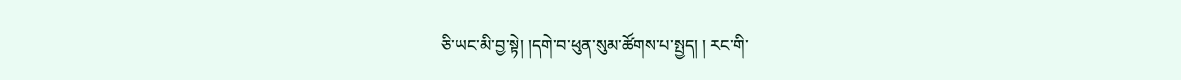ཅི་ཡང་མི་བྱ་སྟེ། །དགེ་བ་ཕུན་སུམ་ཚོགས་པ་སྤྱད། ། རང་གི་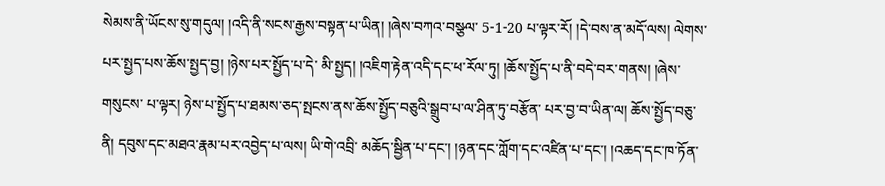སེམས་ནི་ཡོངས་སུ་གདུལ། །འདི་ནི་སངས་རྒྱས་བསྟན་པ་ཡིན། །ཞེས་བཀའ་བསྩལ་ 5-1-20 པ་ལྟར་རོ། །དེ་བས་ན་མདོ་ལས། ལེགས་པར་སྤྱད་པས་ཆོས་སྤྱད་བྱ། །ཉེས་པར་སྤྱོད་པ་དེ་ མི་སྤྱད། །འཇིག་རྟེན་འདི་དང་ཕ་རོལ་ཏུ། །ཆོས་སྤྱོད་པ་ནི་བདེ་བར་གནས། །ཞེས་གསུངས་ པ་ལྟར། ཉེས་པ་སྤྱོད་པ་ཐམས་ཅད་སྤངས་ནས་ཆོས་སྤྱོད་བཅུའི་སྒྲུབ་པ་ལ་ཤིན་ཏུ་བརྩོན་ པར་བྱ་བ་ཡིན་ལ། ཆོས་སྤྱོད་བཅུ་ནི། དབུས་དང་མཐའ་རྣམ་པར་འབྱེད་པ་ལས། ཡི་གེ་འབྲི་ མཆོད་སྦྱིན་པ་དང་། །ཉན་དང་ཀློག་དང་འཛིན་པ་དང་། །འཆད་དང་ཁ་ཏོན་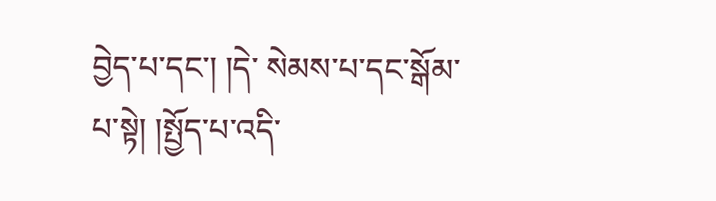བྱེད་པ་དང་། །དེ་ སེམས་པ་དང་སྒོམ་པ་སྟེ། །སྤྱོད་པ་འདི་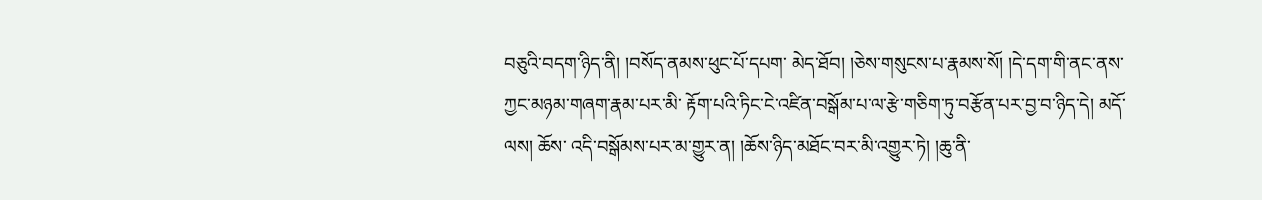བཅུའི་བདག་ཉིད་ནི། །བསོད་ནམས་ཕུང་པོ་དཔག་ མེད་ཐོབ། །ཅེས་གསུངས་པ་རྣམས་སོ། །དེ་དག་གི་ནང་ནས་ཀྱང་མཉམ་གཞག་རྣམ་པར་མི་ རྟོག་པའི་ཏིང་ངེ་འཛིན་བསྒོམ་པ་ལ་རྩེ་གཅིག་ཏུ་བརྩོན་པར་བྱ་བ་ཉིད་དེ། མདོ་ལས། ཆོས་ འདི་བསྒོམས་པར་མ་གྱུར་ན། །ཆོས་ཉིད་མཐོང་བར་མི་འགྱུར་ཏེ། །ཆུ་ནི་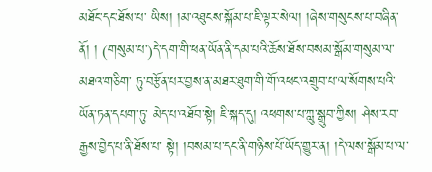མཐོང་དང་ཐོས་པ་ ཡིས། །མ་འཐུངས་སྐོམ་པ་ཇི་ལྟར་སེལ། །ཞེས་གསུངས་པ་བཞིན་ནོ། ། (གསུམ་པ་)དེ་དག་གི་ཕན་ཡོན་ནི་དམ་པའི་ཆོས་ཐོས་བསམ་སྒོམ་གསུམ་ལ་མཐའ་གཅིག་ ཏུ་བརྩོན་པར་བྱས་ན་མཐར་ཐུག་གི་གོ་འཕང་འགྲུབ་པ་ལ་སོགས་པའི་ཡོན་ཏན་དཔག་ཏུ་ མེད་པ་འཐོབ་སྟེ། ཇི་སྐད་དུ། འཕགས་པ་ཀླུ་སྒྲུབ་ཀྱིས། ཤེས་རབ་རྒྱས་བྱེད་པ་ནི་ཐོས་པ་ སྟེ། །བསམ་པ་དང་ནི་གཉིས་པོ་ཡོད་གྱུར་ན། །དེ་ལས་སྒོམ་པ་ལ་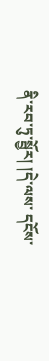ནི་རབ་ཏུ་སྦྱོར། །དེ་ལས་ དངོས་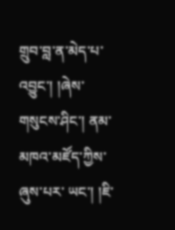གྲུབ་བླ་ན་མེད་པ་འབྱུང་། །ཞེས་གསུངས་ཤིང་། ནམ་མཁའ་མཛོད་ཀྱིས་ཞུས་པར་ ཡང་། །ཇི་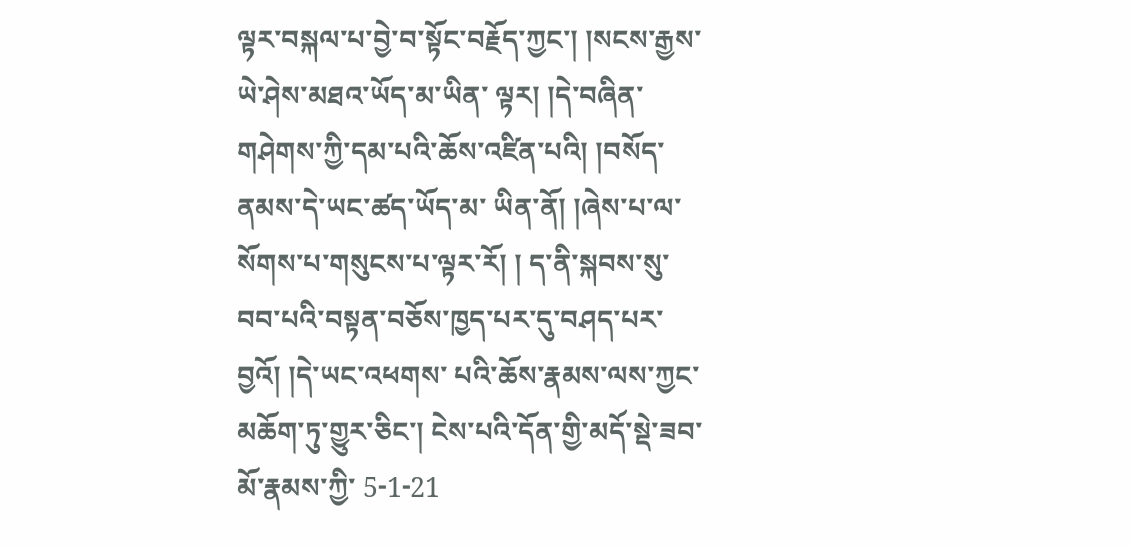ལྟར་བསྐལ་པ་བྱེ་བ་སྟོང་བརྗོད་ཀྱང་། །སངས་རྒྱས་ཡེ་ཤེས་མཐའ་ཡོད་མ་ཡིན་ ལྟར། །དེ་བཞིན་གཤེགས་ཀྱི་དམ་པའི་ཆོས་འཛིན་པའི། །བསོད་ནམས་དེ་ཡང་ཚད་ཡོད་མ་ ཡིན་ནོ། །ཞེས་པ་ལ་སོགས་པ་གསུངས་པ་ལྟར་རོ། ། ད་ནི་སྐབས་སུ་བབ་པའི་བསྟན་བཅོས་ཁྱད་པར་དུ་བཤད་པར་བྱའོ། །དེ་ཡང་འཕགས་ པའི་ཆོས་རྣམས་ལས་ཀྱང་མཆོག་ཏུ་གྱུར་ཅིང་། ངེས་པའི་དོན་གྱི་མདོ་སྡེ་ཟབ་མོ་རྣམས་ཀྱི་ 5-1-21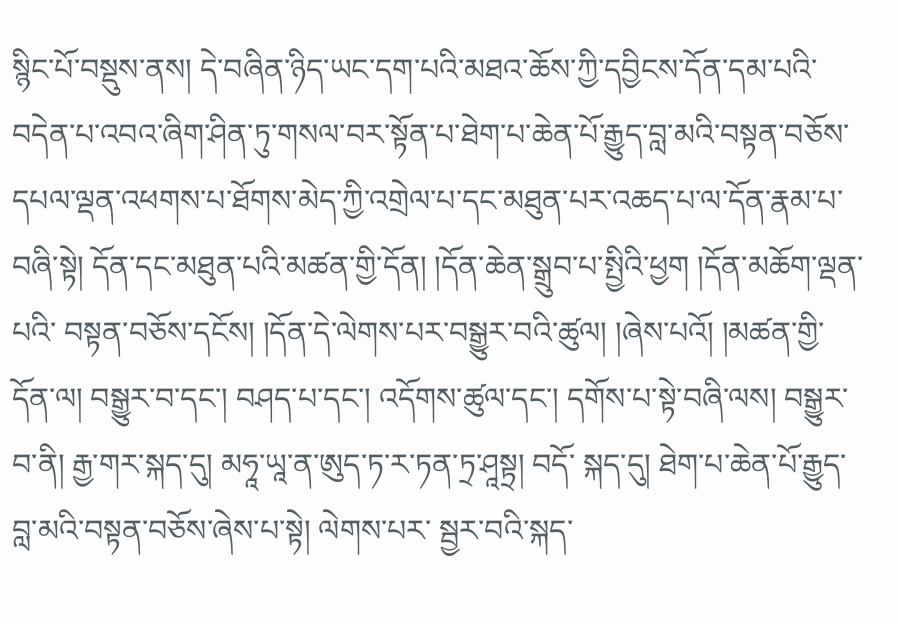སྙིང་པོ་བསྡུས་ནས། དེ་བཞིན་ཉིད་ཡང་དག་པའི་མཐའ་ཆོས་ཀྱི་དབྱིངས་དོན་དམ་པའི་ བདེན་པ་འབའ་ཞིག་ཤིན་ཏུ་གསལ་བར་སྟོན་པ་ཐེག་པ་ཆེན་པོ་རྒྱུད་བླ་མའི་བསྟན་བཅོས་ དཔལ་ལྡན་འཕགས་པ་ཐོགས་མེད་ཀྱི་འགྲེལ་པ་དང་མཐུན་པར་འཆད་པ་ལ་དོན་རྣམ་པ་ བཞི་སྟེ། དོན་དང་མཐུན་པའི་མཚན་གྱི་དོན། །དོན་ཆེན་སྒྲུབ་པ་སྤྱིའི་ཕྱག །དོན་མཆོག་ལྡན་པའི་ བསྟན་བཅོས་དངོས། །དོན་དེ་ལེགས་པར་བསྒྱུར་བའི་ཚུལ། །ཞེས་པའོ། །མཚན་གྱི་དོན་ལ། བསྒྱུར་བ་དང་། བཤད་པ་དང་། འདོགས་ཚུལ་དང་། དགོས་པ་སྟེ་བཞི་ལས། བསྒྱུར་བ་ནི། རྒྱ་གར་སྐད་དུ། མཧཱ་ཡཱ་ན་ཨུད་ཏ་ར་ཏན་ཏྲ་ཤཱསྟྲ། བདོ་ སྐད་དུ། ཐེག་པ་ཆེན་པོ་རྒྱུད་བླ་མའི་བསྟན་བཅོས་ཞེས་པ་སྟེ། ལེགས་པར་ སྦྱར་བའི་སྐད་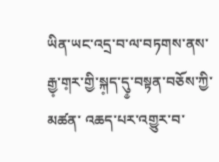ཡིན་ཡང་འདྲ་བ་ལ་བཏགས་ནས་རྒྱ༷་ག༷ར་གྱི་སྐ༷ད་དུ༵་བསྟན་བཅོས་ཀྱི་མཚན་ འཆད་པར་འགྱུར་བ་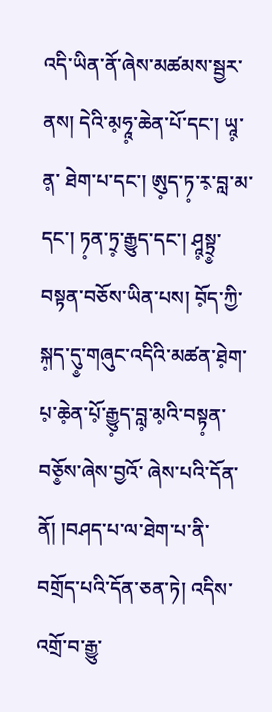འདི་ཡིན་ནོ་ཞེས་མཚམས་སྦྱར་ནས། དེའི་མ༷ཧཱ༷་ཆེན་པོ་དང་། ཡཱ༷་ན༷་ ཐེག་པ་དང་། ཨུ༷ད་ཏ༷་ར༷་བླ་མ་དང་། ཏ༷ན་ཏྲ༷་རྒྱུད་དང་། ཤཱ༷སྟྲ༵་བསྟན་བཅོས་ཡིན་པས། བོ༷ད་ཀྱི་སྐ༷ད་དུ༵་གཞུང་འདིའི་མཚན་ཐེ༷ག་པ༷་ཆེ༷ན་པོ༷་རྒྱུ༷ད་བླ༷་མ༷འི་བསྟ༷ན་བཅོ༵ས་ཞེས་བྱའོ་ ཞེས་པའི་དོན་ནོ། །བཤད་པ་ལ་ཐེག་པ་ནི་བགྲོད་པའི་དོན་ཅན་ཏེ། འདིས་འགྲོ་བ་རྒྱུ་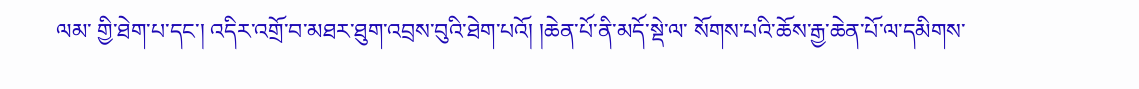ལམ་ གྱི་ཐེག་པ་དང་། འདིར་འགྲོ་བ་མཐར་ཐུག་འབྲས་བུའི་ཐེག་པའོ། །ཆེན་པོ་ནི་མདོ་སྡེ་ལ་ སོགས་པའི་ཆོས་རྒྱ་ཆེན་པོ་ལ་དམིགས་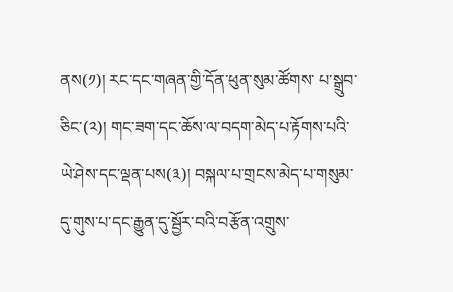ནས(༡)། རང་དང་གཞན་གྱི་དོན་ཕུན་སུམ་ཚོགས་ པ་སྒྲུབ་ཅིང་(༢)། གང་ཟག་དང་ཆོས་ལ་བདག་མེད་པ་རྟོགས་པའི་ཡེ་ཤེས་དང་ལྡན་པས(༣)། བསྐལ་པ་གྲངས་མེད་པ་གསུམ་དུ་གུས་པ་དང་རྒྱུན་དུ་སྦྱོར་བའི་བརྩོན་འགྲུས་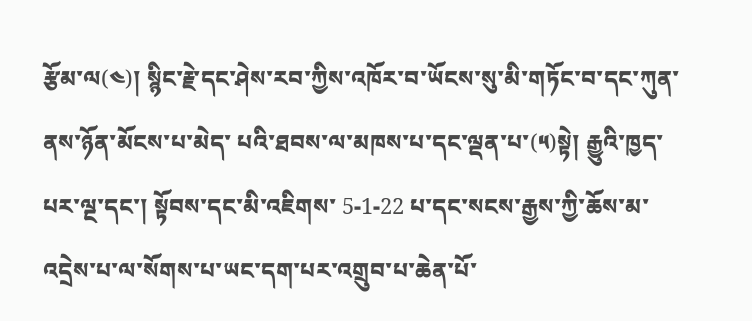རྩོམ་ལ(༤)། སྙིང་རྗེ་དང་ཤེས་རབ་ཀྱིས་འཁོར་བ་ཡོངས་སུ་མི་གཏོང་བ་དང་ཀུན་ནས་ཉོན་མོངས་པ་མེད་ པའི་ཐབས་ལ་མཁས་པ་དང་ལྡན་པ་(༥)སྟེ། རྒྱུའི་ཁྱད་པར་ལྔ་དང་། སྟོབས་དང་མི་འཇིགས་ 5-1-22 པ་དང་སངས་རྒྱས་ཀྱི་ཆོས་མ་འདྲེས་པ་ལ་སོགས་པ་ཡང་དག་པར་འགྲུབ་པ་ཆེན་པོ་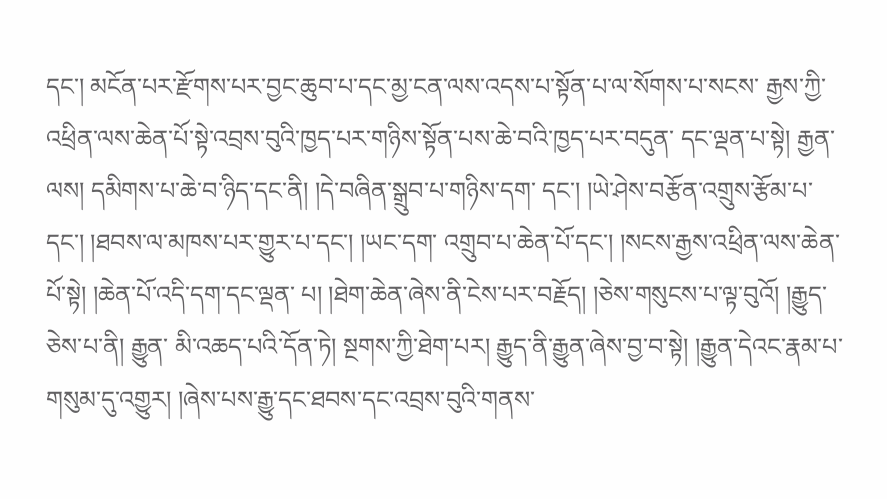དང་། མངོན་པར་རྫོགས་པར་བྱང་ཆུབ་པ་དང་མྱ་ངན་ལས་འདས་པ་སྟོན་པ་ལ་སོགས་པ་སངས་ རྒྱས་ཀྱི་འཕྲིན་ལས་ཆེན་པོ་སྟེ་འབྲས་བུའི་ཁྱད་པར་གཉིས་སྟོན་པས་ཆེ་བའི་ཁྱད་པར་བདུན་ དང་ལྡན་པ་སྟེ། རྒྱན་ལས། དམིགས་པ་ཆེ་བ་ཉིད་དང་ནི། །དེ་བཞིན་སྒྲུབ་པ་གཉིས་དག་ དང་། །ཡེ་ཤེས་བརྩོན་འགྲུས་རྩོམ་པ་དང་། །ཐབས་ལ་མཁས་པར་གྱུར་པ་དང་། །ཡང་དག་ འགྲུབ་པ་ཆེན་པོ་དང་། །སངས་རྒྱས་འཕྲིན་ལས་ཆེན་པོ་སྟེ། །ཆེན་པོ་འདི་དག་དང་ལྡན་ པ། །ཐེག་ཆེན་ཞེས་ནི་ངེས་པར་བརྗོད། །ཅེས་གསུངས་པ་ལྟ་བུའོ། །རྒྱུད་ཅེས་པ་ནི། རྒྱུན་ མི་འཆད་པའི་དོན་ཏེ། སྔགས་ཀྱི་ཐེག་པར། རྒྱུད་ནི་རྒྱུན་ཞེས་བྱ་བ་སྟེ། །རྒྱུན་དེའང་རྣམ་པ་ གསུམ་དུ་འགྱུར། །ཞེས་པས་རྒྱུ་དང་ཐབས་དང་འབྲས་བུའི་གནས་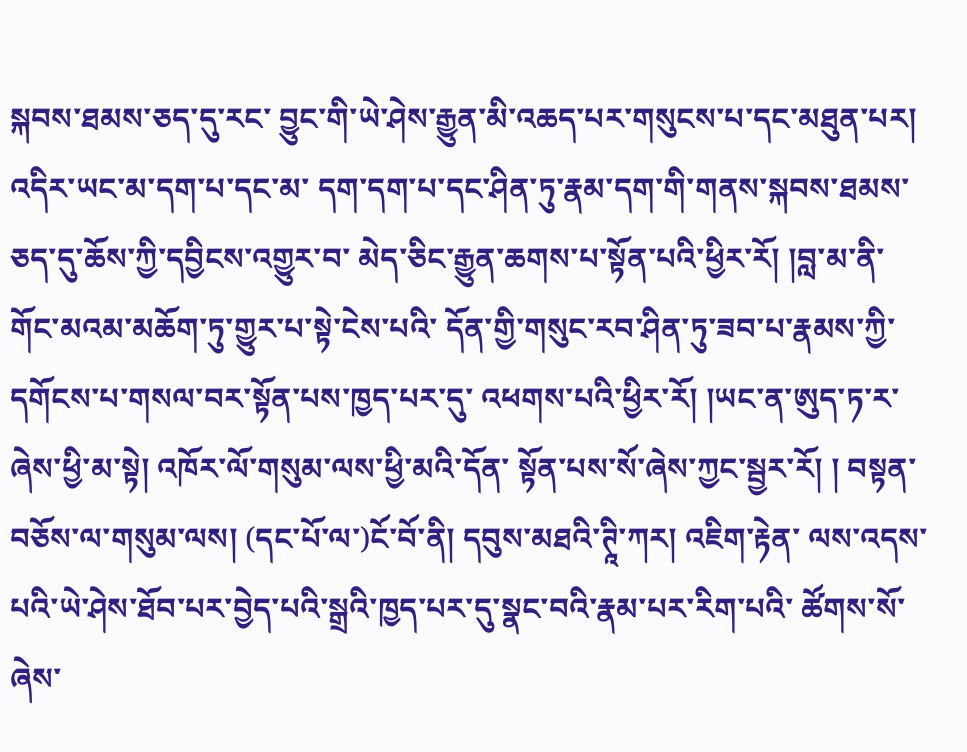སྐབས་ཐམས་ཅད་དུ་རང་ བྱུང་གི་ཡེ་ཤེས་རྒྱུན་མི་འཆད་པར་གསུངས་པ་དང་མཐུན་པར། འདིར་ཡང་མ་དག་པ་དང་མ་ དག་དག་པ་དང་ཤིན་ཏུ་རྣམ་དག་གི་གནས་སྐབས་ཐམས་ཅད་དུ་ཆོས་ཀྱི་དབྱིངས་འགྱུར་བ་ མེད་ཅིང་རྒྱུན་ཆགས་པ་སྟོན་པའི་ཕྱིར་རོ། །བླ་མ་ནི་གོང་མའམ་མཆོག་ཏུ་གྱུར་པ་སྟེ་ངེས་པའི་ དོན་གྱི་གསུང་རབ་ཤིན་ཏུ་ཟབ་པ་རྣམས་ཀྱི་དགོངས་པ་གསལ་བར་སྟོན་པས་ཁྱད་པར་དུ་ འཕགས་པའི་ཕྱིར་རོ། །ཡང་ན་ཨུད་ཏ་ར་ཞེས་ཕྱི་མ་སྟེ། འཁོར་ལོ་གསུམ་ལས་ཕྱི་མའི་དོན་ སྟོན་པས་སོ་ཞེས་ཀྱང་སྦྱར་རོ། ། བསྟན་བཅོས་ལ་གསུམ་ལས། (དང་པོ་ལ་)ངོ་བོ་ནི། དབུས་མཐའི་ཊཱི་ཀར། འཇིག་རྟེན་ ལས་འདས་པའི་ཡེ་ཤེས་ཐོབ་པར་བྱེད་པའི་སྒྲའི་ཁྱད་པར་དུ་སྣང་བའི་རྣམ་པར་རིག་པའི་ ཚོགས་སོ་ཞེས་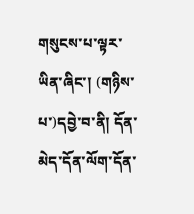གསུངས་པ་ལྟར་ཡིན་ཞིང་། (གཉིས་པ་)དབྱེ་བ་ནི། དོན་མེད་དོན་ལོག་དོན་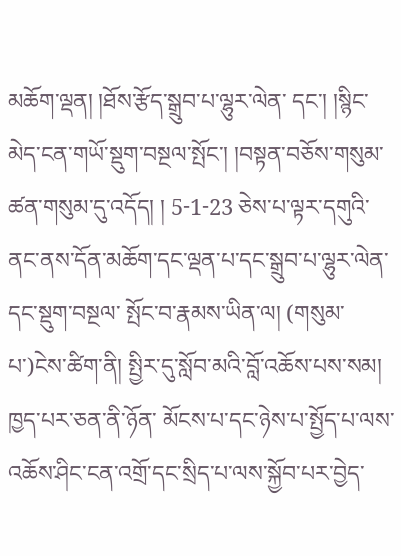མཆོག་ལྡན། །ཐོས་རྩོད་སྒྲུབ་པ་ལྷུར་ལེན་ དང་། །སྙིང་མེད་ངན་གཡོ་སྡུག་བསྔལ་སྤོང་། །བསྟན་བཅོས་གསུམ་ཚན་གསུམ་དུ་འདོད། ། 5-1-23 ཅེས་པ་ལྟར་དགུའི་ནང་ནས་དོན་མཆོག་དང་ལྡན་པ་དང་སྒྲུབ་པ་ལྷུར་ལེན་དང་སྡུག་བསྔལ་ སྤོང་བ་རྣམས་ཡིན་ལ། (གསུམ་པ་)ངེས་ཚིག་ནི། སྤྱིར་དུ་སློབ་མའི་བློ་འཆོས་པས་སམ། ཁྱད་པར་ཅན་ནི་ཉོན་ མོངས་པ་དང་ཉེས་པ་སྤྱོད་པ་ལས་འཆོས་ཤིང་ངན་འགྲོ་དང་སྲིད་པ་ལས་སྐྱོབ་པར་བྱེད་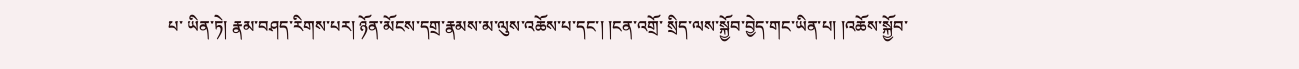པ་ ཡིན་ཏེ། རྣམ་བཤད་རིགས་པར། ཉོན་མོངས་དགྲ་རྣམས་མ་ལུས་འཆོས་པ་དང་། །ངན་འགྲོ་ སྲིད་ལས་སྐྱོབ་བྱེད་གང་ཡིན་པ། །འཆོས་སྐྱོབ་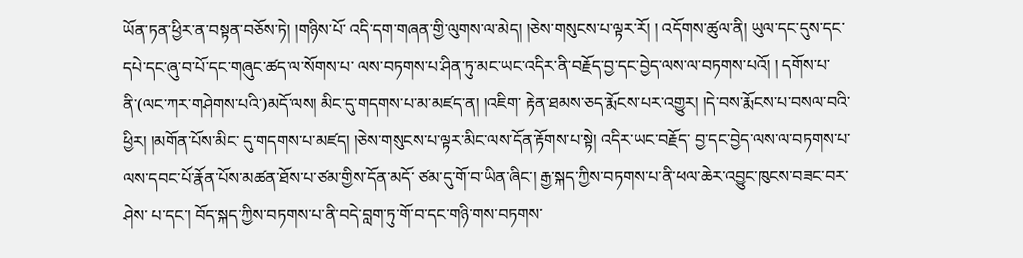ཡོན་ཏན་ཕྱིར་ན་བསྟན་བཅོས་ཏེ། །གཉིས་པོ་ འདི་དག་གཞན་གྱི་ལུགས་ལ་མེད། །ཅེས་གསུངས་པ་ལྟར་རོ། ། འདོགས་ཚུལ་ནི། ཡུལ་དང་དུས་དང་དཔེ་དང་ཞུ་བ་པོ་དང་གཞུང་ཚད་ལ་སོགས་པ་ ལས་བཏགས་པ་ཤིན་ཏུ་མང་ཡང་འདིར་ནི་བརྗོད་བྱ་དང་བྱེད་ལས་ལ་བཏགས་པའོ། ། དགོས་པ་ནི་(ལང་ཀར་གཤེགས་པའི་)མདོ་ལས། མིང་དུ་གདགས་པ་མ་མཛད་ན། །འཇིག་ རྟེན་ཐམས་ཅད་རྨོངས་པར་འགྱུར། །དེ་བས་རྨོངས་པ་བསལ་བའི་ཕྱིར། །མགོན་པོས་མིང་ དུ་གདགས་པ་མཛད། །ཅེས་གསུངས་པ་ལྟར་མིང་ལས་དོན་རྟོགས་པ་སྟེ། འདིར་ཡང་བརྗོད་ བྱ་དང་བྱེད་ལས་ལ་བཏགས་པ་ལས་དབང་པོ་རྣོན་པོས་མཚན་ཐོས་པ་ཙམ་གྱིས་དོན་མདོ་ ཙམ་དུ་གོ་བ་ཡིན་ཞིང་། རྒྱ་སྐད་ཀྱིས་བཏགས་པ་ནི་ཕལ་ཆེར་འབྱུང་ཁུངས་བཟང་བར་ཤེས་ པ་དང་། བོད་སྐད་ཀྱིས་བཏགས་པ་ནི་བདེ་བླག་ཏུ་གོ་བ་དང་གཉི་གས་བཏགས་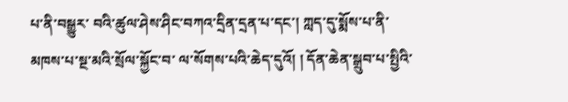པ་ནི་བསྒྱུར་ བའི་ཚུལ་ཤེས་ཤིང་བཀའ་དྲིན་དྲན་པ་དང་། ཀླད་དུ་སྨོས་པ་ནི་མཁས་པ་སྔ་མའི་སྲོལ་སྐྱོང་བ་ ལ་སོགས་པའི་ཆེད་དུའོ། ། དོན་ཆེན་སྒྲུབ་པ་སྤྱིའི་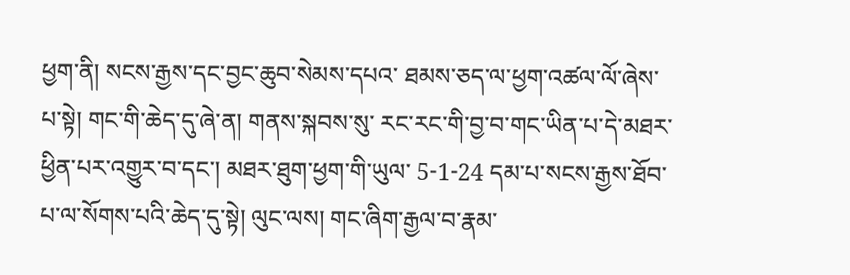ཕྱག་ནི། སངས་རྒྱས་དང་བྱང་ཆུབ་སེམས་དཔའ་ ཐམས་ཅད་ལ་ཕྱག་འཚལ་ལོ་ཞེས་པ་སྟེ། གང་གི་ཆེད་དུ་ཞེ་ན། གནས་སྐབས་སུ་ རང་རང་གི་བྱ་བ་གང་ཡིན་པ་དེ་མཐར་ཕྱིན་པར་འགྱུར་བ་དང་། མཐར་ཐུག་ཕྱག་གི་ཡུལ་ 5-1-24 དམ་པ་སངས་རྒྱས་ཐོབ་པ་ལ་སོགས་པའི་ཆེད་དུ་སྟེ། ལུང་ལས། གང་ཞིག་རྒྱལ་བ་རྣམ་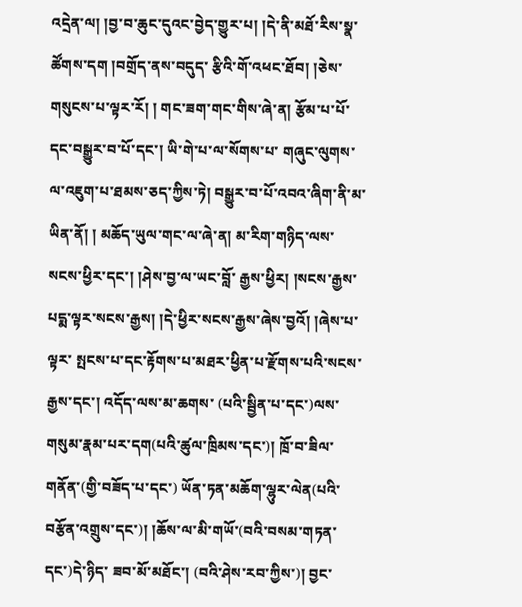འདྲེན་ལ། །བྱ་བ་ཆུང་དུའང་བྱེད་གྱུར་པ། །དེ་ནི་མཐོ་རིས་སྣ་ཚོགས་དག །བགྲོད་ནས་བདུད་ རྩིའི་གོ་འཕང་ཐོབ། །ཅེས་གསུངས་པ་ལྟར་རོ། ། གང་ཟག་གང་གིས་ཞེ་ན། རྩོམ་པ་པོ་དང་བསྒྱུར་བ་པོ་དང་། ཡི་གེ་པ་ལ་སོགས་པ་ གཞུང་ལུགས་ལ་འཇུག་པ་ཐམས་ཅད་ཀྱིས་ཏེ། བསྒྱུར་བ་པོ་འབའ་ཞིག་ནི་མ་ཡིན་ནོ། ། མཆོད་ཡུལ་གང་ལ་ཞེ་ན། མ་རིག་གཉིད་ལས་སངས་ཕྱིར་དང་། །ཤེས་བྱ་ལ་ཡང་བློ་ རྒྱས་ཕྱིར། །སངས་རྒྱས་པདྨ་ལྟར་སངས་རྒྱས། །དེ་ཕྱིར་སངས་རྒྱས་ཞེས་བྱའོ། །ཞེས་པ་ལྟར་ སྤངས་པ་དང་རྟོགས་པ་མཐར་ཕྱིན་པ་རྫོགས་པའི་སངས་རྒྱས་དང་། འདོད་ལས་མ་ཆགས་ (པའི་སྦྱིན་པ་དང་)ལས་གསུམ་རྣམ་པར་དག(པའི་ཚུལ་ཁྲིམས་དང་)། ཁྲོ་བ་ཟིལ་གནོན་(གྱི་བཟོད་པ་དང་) ཡོན་ཏན་མཆོག་ལྷུར་ལེན(པའི་བརྩོན་འགྲུས་དང་)། །ཆོས་ལ་མི་གཡོ་(བའི་བསམ་གཏན་དང་)དེ་ཉིད་ ཟབ་མོ་མཐོང་། (བའི་ཤེས་རབ་ཀྱིས་)། བྱང་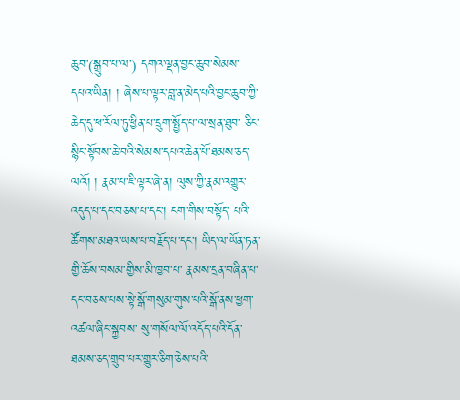ཆུབ་(སྒྲུབ་པ་ལ་) དགའ་ལྡན་བྱང་ཆུབ་སེམས་དཔའ་ཡིན། ། ཞེས་པ་ལྟར་བླ་ན་མེད་པའི་བྱང་ཆུབ་ཀྱི་ཆེད་དུ་ཕ་རོལ་ཏུ་ཕྱིན་པ་དྲུག་སྤྱོད་པ་ལ་སྲན་ཐུབ་ ཅིང་སྙིང་སྟོབས་ཆེ་བའི་སེམས་དཔའ་ཆེན་པོ་ཐམས་ཅད་ལའོ། ། རྣམ་པ་ཇི་ལྟར་ཞེ་ན། ལུས་ཀྱི་རྣམ་འགྱུར་འདུད་པ་དང་བཅས་པ་དང་། ངག་གིས་བསྟོད་ པའི་ཚོགས་མཐའ་ཡས་པ་བརྗོད་པ་དང་། ཡིད་ལ་ཡོན་ཏན་གྱི་ཆོས་བསམ་གྱིས་མི་ཁྱབ་པ་ རྣམས་དྲན་བཞིན་པ་དང་བཅས་པས་སྟེ་སྒོ་གསུམ་གུས་པའི་སྒོ་ནས་ཕྱག་འཚལ་ཞིང་སྐྱབས་ སུ་གསོལ་ལོ་འདོད་པའི་དོན་ཐམས་ཅད་གྲུབ་པར་གྱུར་ཅིག་ཅེས་པའི་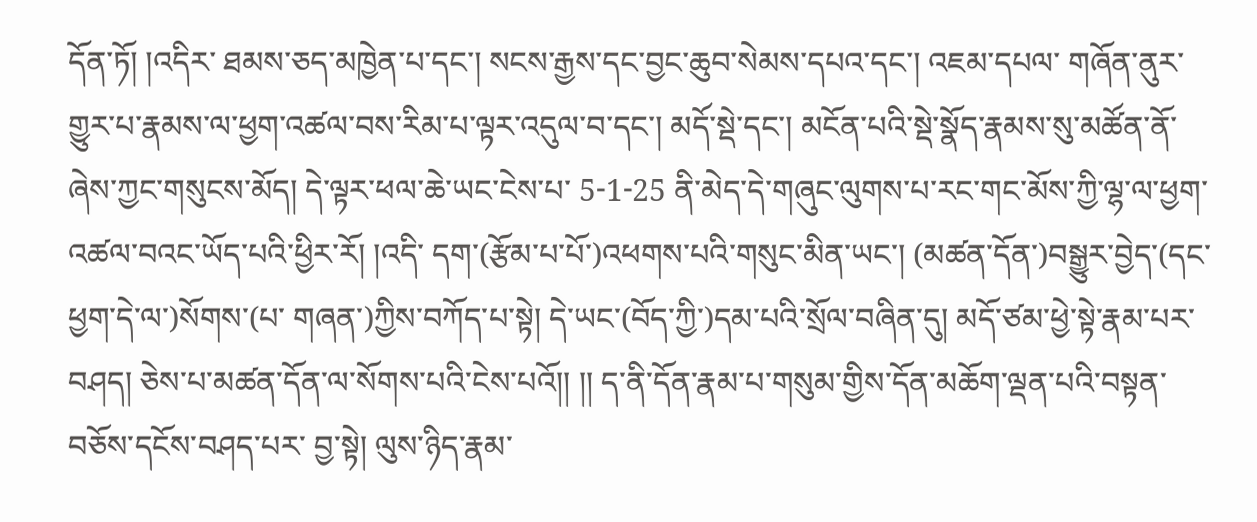དོན་ཏོ། །འདིར་ ཐམས་ཅད་མཁྱེན་པ་དང་། སངས་རྒྱས་དང་བྱང་ཆུབ་སེམས་དཔའ་དང་། འཇམ་དཔལ་ གཞོན་ནུར་གྱུར་པ་རྣམས་ལ་ཕྱག་འཚལ་བས་རིམ་པ་ལྟར་འདུལ་བ་དང་། མདོ་སྡེ་དང་། མངོན་པའི་སྡེ་སྣོད་རྣམས་སུ་མཚོན་ནོ་ཞེས་ཀྱང་གསུངས་མོད། དེ་ལྟར་ཕལ་ཆེ་ཡང་ངེས་པ་ 5-1-25 ནི་མེད་དེ་གཞུང་ལུགས་པ་རང་གང་མོས་ཀྱི་ལྷ་ལ་ཕྱག་འཚལ་བའང་ཡོད་པའི་ཕྱིར་རོ། །འདི་ དག་(རྩོམ་པ་པོ་)འཕགས་པའི་གསུང་མིན་ཡང་། (མཚན་དོན་)བསྒྱུར་བྱེད་(དང་ཕྱག་དེ་ལ་)སོགས་(པ་ གཞན་)ཀྱིས་བཀོད་པ་སྟེ། དེ་ཡང་(བོད་ཀྱི་)དམ་པའི་སྲོལ་བཞིན་དུ། མདོ་ཙམ་ཕྱེ་སྟེ་རྣམ་པར་ བཤད། ཅེས་པ་མཚན་དོན་ལ་སོགས་པའི་ངེས་པའོ།། །། ད་ནི་དོན་རྣམ་པ་གསུམ་གྱིས་དོན་མཆོག་ལྡན་པའི་བསྟན་བཅོས་དངོས་བཤད་པར་ བྱ་སྟེ། ལུས་ཉིད་རྣམ་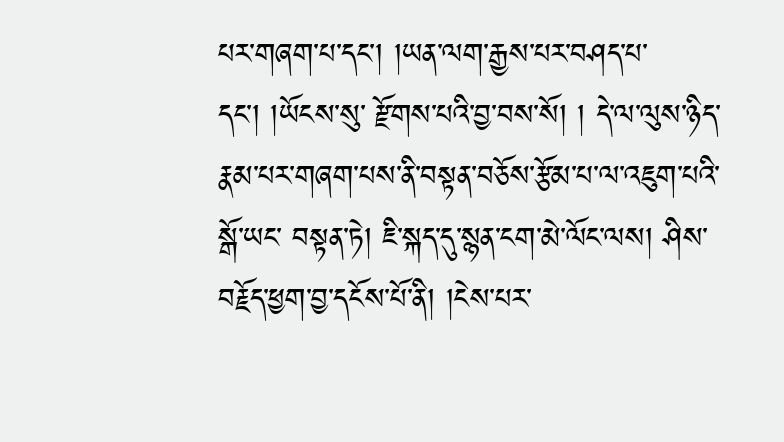པར་གཞག་པ་དང་། །ཡན་ལག་རྒྱས་པར་བཤད་པ་དང་། །ཡོངས་སུ་ རྫོགས་པའི་བྱ་བས་སོ། ། དེ་ལ་ལུས་ཉིད་རྣམ་པར་གཞག་པས་ནི་བསྟན་བཅོས་རྩོམ་པ་ལ་འཇུག་པའི་སྒོ་ཡང་ བསྟན་ཏེ། ཇི་སྐད་དུ་སྙན་ངག་མེ་ལོང་ལས། ཤིས་བརྗོད་ཕྱག་བྱ་དངོས་པོ་ནི། །ངེས་པར་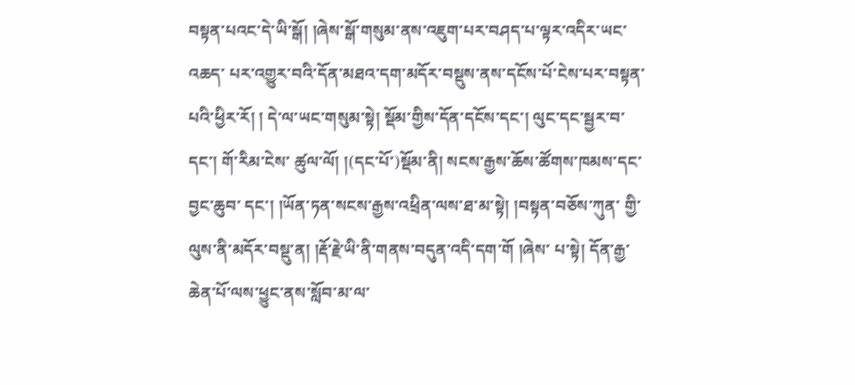བསྟན་པའང་དེ་ཡི་སྒོ། །ཞེས་སྒོ་གསུམ་ནས་འཇུག་པར་བཤད་པ་ལྟར་འདིར་ཡང་འཆད་ པར་འགྱུར་བའི་དོན་མཐའ་དག་མདོར་བསྡུས་ནས་དངོས་པོ་ངེས་པར་བསྟན་པའི་ཕྱིར་རོ། ། དེ་ལ་ཡང་གསུམ་སྟེ། སྡོམ་གྱིས་དོན་དངོས་དང་། ལུང་དང་སྦྱར་བ་དང་། གོ་རིམ་ངེས་ ཚུལ་ལོ། །(དང་པོ་)སྡོམ་ནི། སངས་རྒྱས་ཆོས་ཚོགས་ཁམས་དང་བྱང་ཆུབ་ དང་། །ཡོན་ཏན་སངས་རྒྱས་འཕྲིན་ལས་ཐ་མ་སྟེ། །བསྟན་བཅོས་ཀུན་ གྱི་ལུས་ནི་མདོར་བསྡུ་ན། །རྡོ་རྗེ་ཡི་ནི་གནས་བདུན་འདི་དག་གོ །ཞེས་ པ་སྟེ། དོན་རྒྱ་ཆེན་པོ་ལས་ཕྱུང་ནས་སློབ་མ་ལ་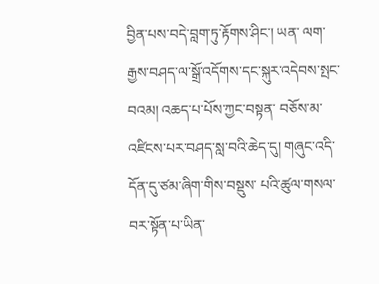བྱིན་པས་བདེ་བླག་ཏུ་རྟོགས་ཤིང་། ཡན་ ལག་རྒྱས་བཤད་ལ་སྒྲོ་འདོགས་དང་སྐུར་འདེབས་སྤང་བའམ། འཆད་པ་པོས་ཀྱང་བསྟན་ བཅོས་མ་འཛིངས་པར་བཤད་སླ་བའི་ཆེད་དུ། གཞུང་འདི་དོན་དུ་ཙམ་ཞིག་གིས་བསྡུས་ པའི་ཚུལ་གསལ་བར་སྟོན་པ་ཡིན་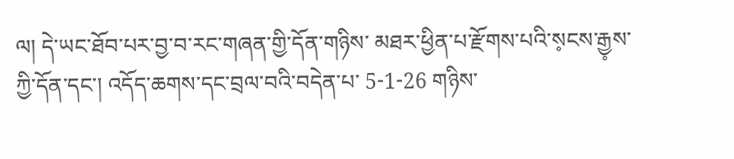ལ། དེ་ཡང་ཐོབ་པར་བྱ་བ་རང་གཞན་གྱི་དོན་གཉིས་ མཐར་ཕྱིན་པ་རྫོགས་པའི་ས༷ངས་རྒྱ༷ས་ཀྱི་དོན་དང་། འདོད་ཆགས་དང་བྲལ་བའི་བདེན་པ་ 5-1-26 གཉིས་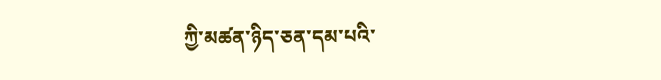ཀྱི་མཚན་ཉིད་ཅན་དམ་པའི་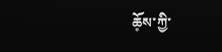ཆོ༷ས་ཀྱི་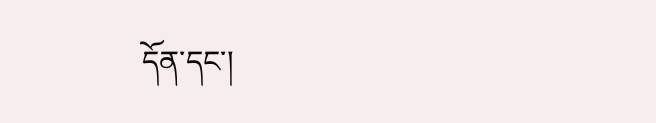དོན་དང་།